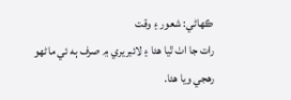ڪهاڻي: شعور ۽ وقت
رات جا اٺ ٿيا هئا ۽ لائبريري ۾ صرف ٻه ئي ماڻهو رهجي ويا هئا.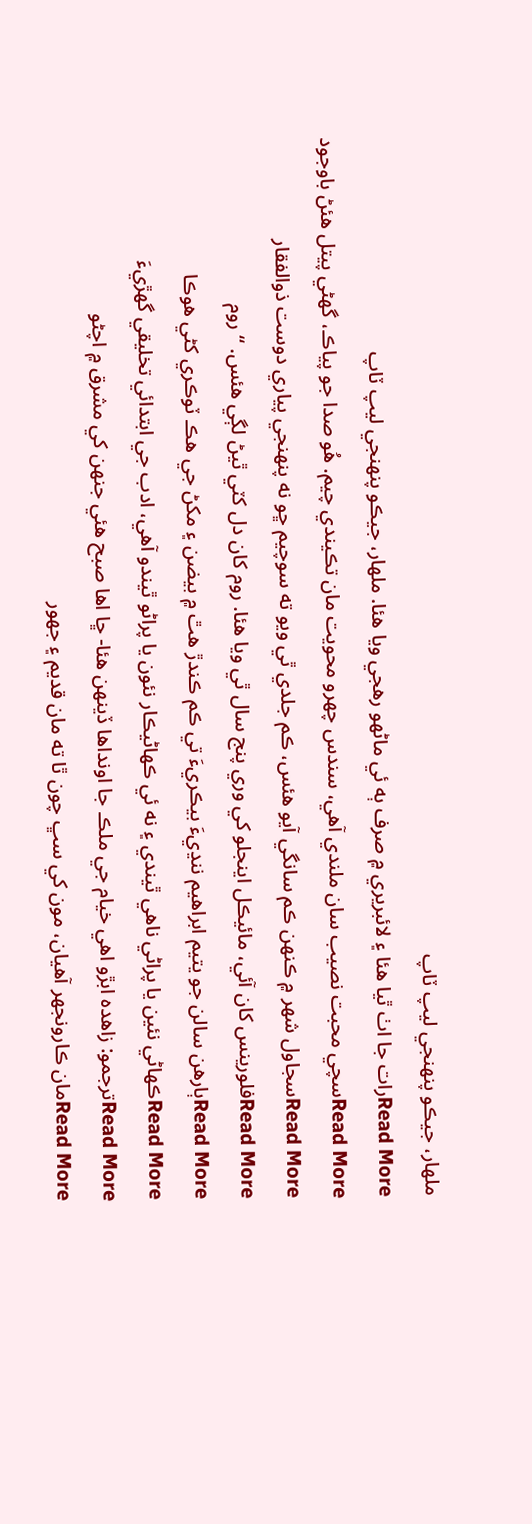ملهار، جيڪو پنهنجي ليپ ٽاپ
Read Moreرات جا اٺ ٿيا هئا ۽ لائبريري ۾ صرف ٻه ئي ماڻهو رهجي ويا هئا. ملهار، جيڪو پنهنجي ليپ ٽاپ
Read Moreسچي محبت نصيب سان ملندي آھي، سندس چھرو محويت مان تڪيندي چيم. ھُو صدا جو پياڪ، گھڻي پيتل ھئڻ باوجود
Read Moreسجاول شھر ۾ ڪنھن ڪم سانگي آيو ھئس، ڪم جلدي ٿي ويو ته سوچيم ڇو نه پنھنجي پياري دوست ذوالفقار
Read Moreفلورينس کان آئي، مائيڪل اينجلو کي وري پنج سال ٿي ويا ھئا. روم کان دل کٽي ٿيڻ لڳي ھئس. “روم
Read Moreٻارهن سالن جو يتيم ابراهيم ننڍيءَ بيڪريءَ تي ڪم ڪندڙ هٿ ۾ بيضن ۽ مکڻ جي هڪ ٽوڪري کڻي هوڪا
Read Moreڪهاڻي نئين يا پراڻي ناهي ٿيندي ۽ نه ئي ڪهاڻيڪار نئون يا پراڻو ٿيندو آهي، ادب جي ابتدائي تخليقي گهڙيءَ
Read Moreترجمو: زاهده ابڙو اهي خيام جي ملڪ جا اونداها ڏينهن هئا- ڇا اها صبح هئي جنهن کي مشرق ۾ اچڻو
Read Moreمان ڪارونجهر آهيان، مون کي سڀ چون ٿا ته مان قديم ۽ جهور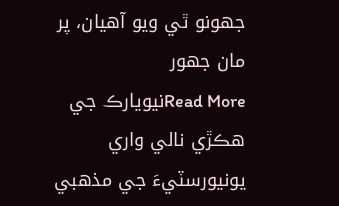جهونو ٿي ويو آهيان، پر مان جهور
Read Moreنيويارڪ جي ھڪڙي نالي واري يونيورسٽيءَ جي مذھبي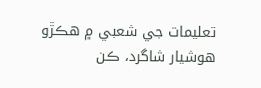تعليمات جي شعبي ۾ ھڪڙو ھوشيار شاگرد، ڪن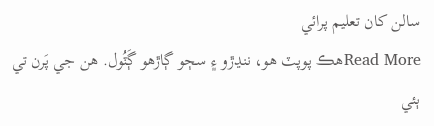سالن کان تعليم پرائي
Read Moreھڪ پوپٽ ھو، ننڍڙو ۽ سڄو ڳاڙھو ڳَٽُول. ھن جي پَرن تي ٻئي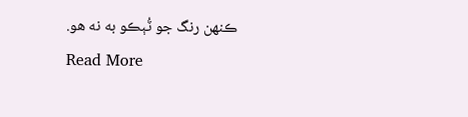ڪنھن رنگ جو ٽُٻڪو به نه ھو.
Read More